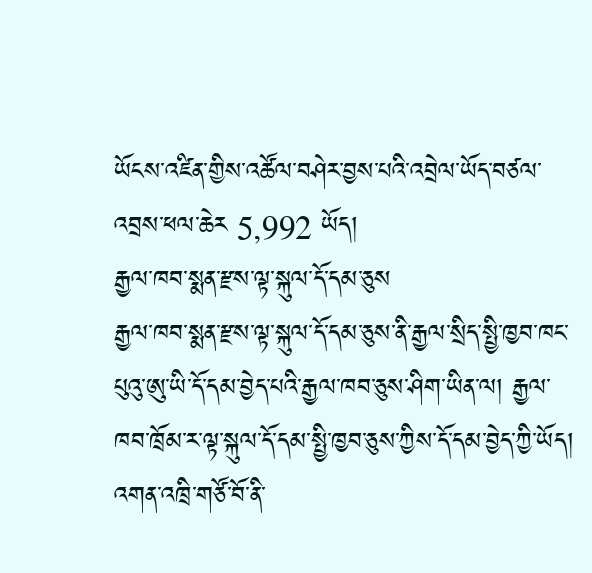ཡོངས་འཛིན་གྱིས་འཚོལ་བཤེར་བྱས་པའི་འབྲེལ་ཡོད་བཙལ་འབྲས་ཕལ་ཆེར 5,992 ཡོད།
རྒྱལ་ཁབ་སྨན་རྫས་ལྟ་སྐུལ་དོ་དམ་ཅུས
རྒྱལ་ཁབ་སྨན་རྫས་ལྟ་སྐུལ་དོ་དམ་ཅུས་ནི་རྒྱལ་སྲིད་སྤྱི་ཁྱབ་ཁང་པུའུ་ཨུ་ཡི་དོ་དམ་བྱེད་པའི་རྒྱལ་ཁབ་ཅུས་ཤིག་ཡིན་ལ། རྒྱལ་ཁབ་ཁྲོམ་ར་ལྟ་སྐུལ་དོ་དམ་སྤྱི་ཁྱབ་ཅུས་ཀྱིས་དོ་དམ་བྱེད་ཀྱི་ཡོད། འགན་འཁྲི་གཙོ་བོ་ནི་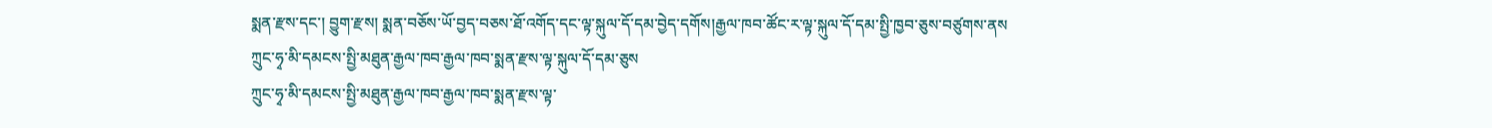སྨན་རྫས་དང་། བྱུག་རྫས། སྨན་བཅོས་ཡོ་བྱད་བཅས་ཐོ་འགོད་དང་ལྟ་སྐུལ་དོ་དམ་བྱེད་དགོས།རྒྱལ་ཁབ་ཚོང་ར་ལྟ་སྐུལ་དོ་དམ་སྤྱི་ཁྱབ་ཅུས་བཙུགས་ནས
ཀྲུང་ཧྭ་མི་དམངས་སྤྱི་མཐུན་རྒྱལ་ཁབ་རྒྱལ་ཁབ་སྨན་རྫས་ལྟ་སྐུལ་དོ་དམ་ཅུས
ཀྲུང་ཧྭ་མི་དམངས་སྤྱི་མཐུན་རྒྱལ་ཁབ་རྒྱལ་ཁབ་སྨན་རྫས་ལྟ་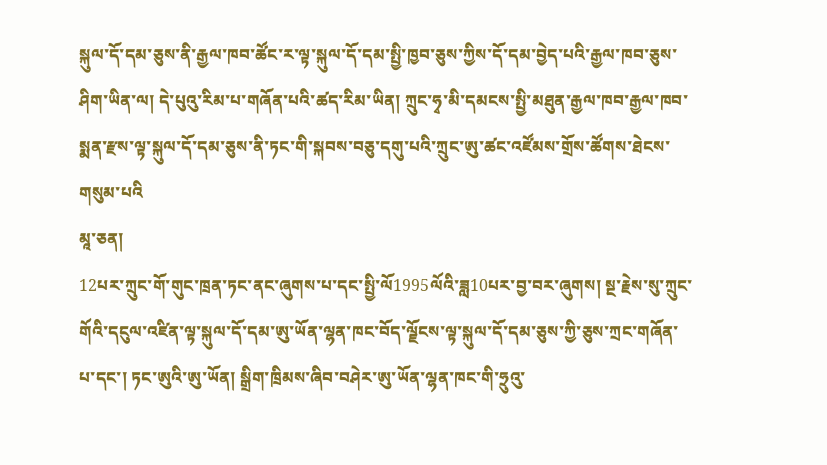སྐུལ་དོ་དམ་ཅུས་ནི་རྒྱལ་ཁབ་ཚོང་ར་ལྟ་སྐུལ་དོ་དམ་སྤྱི་ཁྱབ་ཅུས་ཀྱིས་དོ་དམ་བྱེད་པའི་རྒྱལ་ཁབ་ཅུས་ཤིག་ཡིན་ལ། དེ་པུའུ་རིམ་པ་གཞོན་པའི་ཚད་རིམ་ཡིན། ཀྲུང་ཧྭ་མི་དམངས་སྤྱི་མཐུན་རྒྱལ་ཁབ་རྒྱལ་ཁབ་སྨན་རྫས་ལྟ་སྐུལ་དོ་དམ་ཅུས་ནི་ཏང་གི་སྐབས་བཅུ་དགུ་པའི་ཀྲུང་ཨུ་ཚང་འཛོམས་གྲོས་ཚོགས་ཐེངས་གསུམ་པའི
མཱ་ཅན།
12པར་ཀྲུང་གོ་གུང་ཁྲན་ཏང་ནང་ཞུགས་པ་དང་སྤྱི་ལོ1995ལོའི་ཟླ10པར་བྱ་བར་ཞུགས། སྔ་རྗེས་སུ་ཀྲུང་གོའི་དངུལ་འཛིན་ལྟ་སྐུལ་དོ་དམ་ཨུ་ཡོན་ལྷན་ཁང་བོད་ལྗོངས་ལྟ་སྐུལ་དོ་དམ་ཅུས་ཀྱི་ཅུས་ཀྲང་གཞོན་པ་དང་། ཏང་ཨུའི་ཨུ་ཡོན། སྒྲིག་ཁྲིམས་ཞིབ་བཤེར་ཨུ་ཡོན་ལྷན་ཁང་གི་ཧྲུའུ་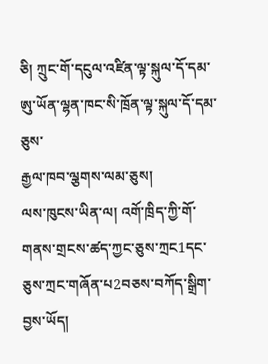ཅི། ཀྲུང་གོ་དངུལ་འཛིན་ལྟ་སྐུལ་དོ་དམ་ཨུ་ཡོན་ལྷན་ཁང་སི་ཁྲོན་ལྟ་སྐུལ་དོ་དམ་ཅུས་
རྒྱལ་ཁབ་ལྕགས་ལམ་ཅུས།
ལས་ཁུངས་ཡིན་ལ། འགོ་ཁྲིད་ཀྱི་གོ་གནས་གྲངས་ཚད་ཀྱང་ཅུས་ཀྲང1དང་ཅུས་ཀྲང་གཞོན་པ2བཅས་བཀོད་སྒྲིག་བྱས་ཡོད།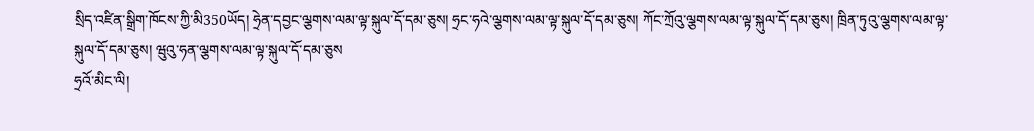སྲིད་འཛིན་སྒྲིག་ཁོངས་ཀྱི་མི350ཡོད། ཧྲེན་དབྱང་ལྕགས་ལམ་ལྟ་སྐུལ་དོ་དམ་ཅུས། ཧྲང་ཧའེ་ལྕགས་ལམ་ལྟ་སྐུལ་དོ་དམ་ཅུས། ཀོང་ཀྲོའུ་ལྕགས་ལམ་ལྟ་སྐུལ་དོ་དམ་ཅུས། ཁྲིན་ཏུའུ་ལྕགས་ལམ་ལྟ་སྐུལ་དོ་དམ་ཅུས། ཝུའུ་ཧན་ལྕགས་ལམ་ལྟ་སྐུལ་དོ་དམ་ཅུས
ཧྲའོ་མིང་ལི།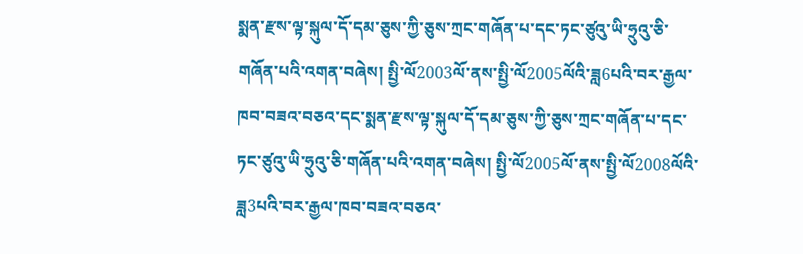སྨན་རྫས་ལྟ་སྐུལ་དོ་དམ་ཅུས་ཀྱི་ཅུས་ཀྲང་གཞོན་པ་དང་ཏང་ཙུའུ་ཡི་ཧྲུའུ་ཅི་གཞོན་པའི་འགན་བཞེས། སྤྱི་ལོ2003ལོ་ནས་སྤྱི་ལོ2005ལོའི་ཟླ6པའི་བར་རྒྱལ་ཁབ་བཟའ་བཅའ་དང་སྨན་རྫས་ལྟ་སྐུལ་དོ་དམ་ཅུས་ཀྱི་ཅུས་ཀྲང་གཞོན་པ་དང་ཏང་ཙུའུ་ཡི་ཧྲུའུ་ཅི་གཞོན་པའི་འགན་བཞེས། སྤྱི་ལོ2005ལོ་ནས་སྤྱི་ལོ2008ལོའི་ཟླ3པའི་བར་རྒྱལ་ཁབ་བཟའ་བཅའ་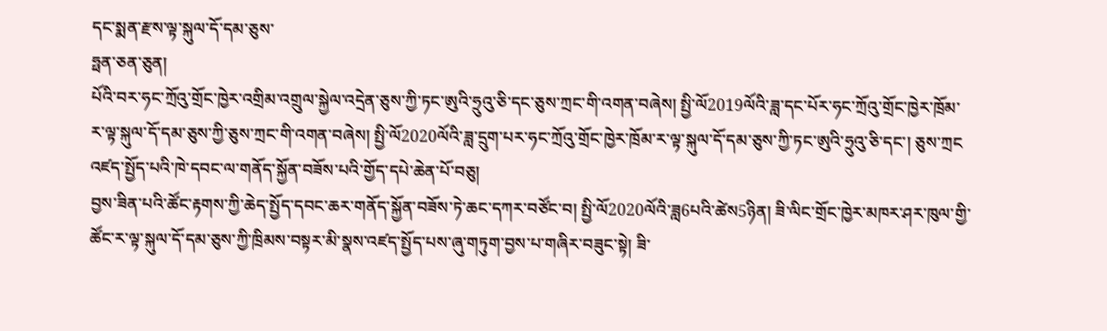དང་སྨན་རྫས་ལྟ་སྐུལ་དོ་དམ་ཅུས་
ཧྥན་ཅན་ཅུན།
པོའི་བར་ཧང་ཀྲོའུ་གྲོང་ཁྱེར་འགྲིམ་འགྲུལ་སྐྱེལ་འདྲེན་ཅུས་ཀྱི་ཏང་ཨུའི་ཧྲུའུ་ཅི་དང་ཅུས་ཀྲང་གི་འགན་བཞེས། སྤྱི་ལོ2019ལོའི་ཟླ་དང་པོར་ཧང་ཀྲོའུ་གྲོང་ཁྱེར་ཁྲོམ་ར་ལྟ་སྐུལ་དོ་དམ་ཅུས་ཀྱི་ཅུས་ཀྲང་གི་འགན་བཞེས། སྤྱི་ལོ2020ལོའི་ཟླ་དྲུག་པར་ཧང་ཀྲོའུ་གྲོང་ཁྱེར་ཁྲོམ་ར་ལྟ་སྐུལ་དོ་དམ་ཅུས་ཀྱི་ཏང་ཨུའི་ཧྲུའུ་ཅི་དང་། ཅུས་ཀྲང
འཛད་སྤྱོད་པའི་ཁེ་དབང་ལ་གནོད་སྐྱོན་བཟོས་པའི་གྱོད་དཔེ་ཆེན་པོ་བཅུ།
བྱས་ཟིན་པའི་ཚོང་རྟགས་ཀྱི་ཆེད་སྤྱོད་དབང་ཆར་གནོད་སྐྱོན་བཟོས་ཏེ་ཆང་དཀར་བཙོང་བ། སྤྱི་ལོ2020ལོའི་ཟླ6པའི་ཚེས5ཉིན། ཟི་ལིང་གྲོང་ཁྱེར་མཁར་ཤར་ཁུལ་གྱི་ཚོང་ར་ལྟ་སྐུལ་དོ་དམ་ཅུས་ཀྱི་ཁྲིམས་བསྟར་མི་སྣས་འཛད་སྤྱོད་པས་ཞུ་གཏུག་བྱས་པ་གཞིར་བཟུང་སྟེ། ཟི་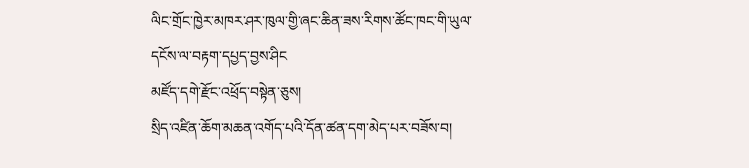ལིང་གྲོང་ཁྱེར་མཁར་ཤར་ཁུལ་གྱི་ཞང་ཆིན་ཟས་རིགས་ཚོང་ཁང་གི་ཡུལ་དངོས་ལ་བརྟག་དཔྱད་བྱས་ཤིང
མཛོད་དགེ་རྫོང་འཕྲོད་བསྟེན་ཅུས།
སྲིད་འཛིན་ཆོག་མཆན་འགོད་པའི་དོན་ཚན་དག་མེད་པར་བཟོས་བ།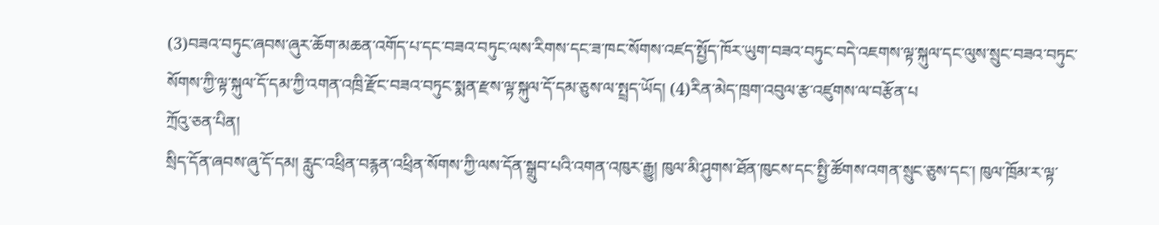(3)བཟའ་བཏུང་ཞབས་ཞུར་ཆོག་མཆན་འགོད་པ་དང་བཟའ་བཏུང་ལས་རིགས་དང་ཟ་ཁང་སོགས་འཛད་སྤྱོད་ཁོར་ཡུག་བཟའ་བཏུང་བདེ་འཇགས་ལྟ་སྐུལ་དང་ལུས་སྲུང་བཟའ་བཏུང་སོགས་ཀྱི་ལྟ་སྐུལ་དོ་དམ་ཀྱི་འགན་འཁྲི་རྫོང་བཟའ་བཏུང་སྨན་རྫས་ལྟ་སྐུལ་དོ་དམ་ཅུས་ལ་སྤྲད་ཡོད། (4)རིན་མེད་ཁྲག་འབུལ་རྩ་འཛུགས་ལ་བརྩོན་པ
ཀྲོའུ་ཅན་པིན།
སྲིད་དོན་ཞབས་ཞུ་དོ་དམ། རླུང་འཕྲིན་བརྙན་འཕྲིན་སོགས་ཀྱི་ལས་དོན་སྒྲུབ་པའི་འགན་འཁུར་རྒྱུ། ཁུལ་མི་ཤུགས་ཐོན་ཁུངས་དང་སྤྱི་ཚོགས་འགན་སྲུང་ཅུས་དང་། ཁུལ་ཁྲོམ་ར་ལྟ་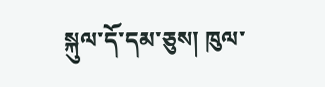སྐུལ་དོ་དམ་ཅུས། ཁུལ་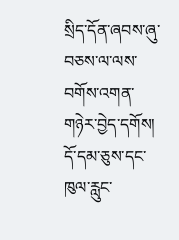སྲིད་དོན་ཞབས་ཞུ་བཅས་ལ་ལས་བགོས་འགན་གཉེར་བྱེད་དགོས། དོ་དམ་ཅུས་དང་ཁུལ་རླུང་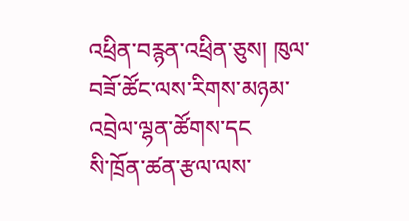འཕྲིན་བརྙན་འཕྲིན་ཅུས། ཁུལ་བཟོ་ཚོང་ལས་རིགས་མཉམ་འབྲེལ་ལྷན་ཚོགས་དང
སི་ཁྲོན་ཚན་རྩལ་ལས་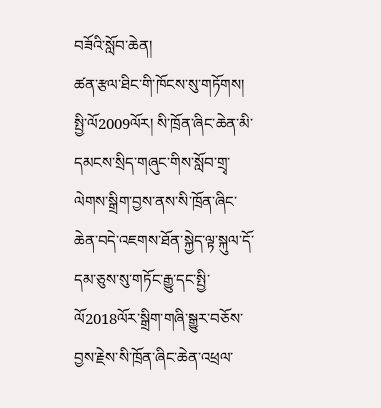བཟོའི་སློབ་ཆེན།
ཚན་རྩལ་ཐིང་གི་ཁོངས་སུ་གཏོགས། སྤྱི་ལོ2009ལོར། སི་ཁྲོན་ཞིང་ཆེན་མི་དམངས་སྲིད་གཞུང་གིས་སློབ་གྲྭ་ལེགས་སྒྲིག་བྱས་ནས་སི་ཁྲོན་ཞིང་ཆེན་བདེ་འཇགས་ཐོན་སྐྱེད་ལྟ་སྐུལ་དོ་དམ་ཅུས་སུ་གཏོང་རྒྱུ་དང་སྤྱི་ལོ2018ལོར་སྒྲིག་གཞི་སྒྱུར་བཅོས་བྱས་རྗེས་སི་ཁྲོན་ཞིང་ཆེན་འཕྲལ་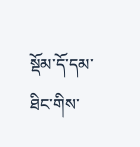སྡོམ་དོ་དམ་ཐིང་གིས་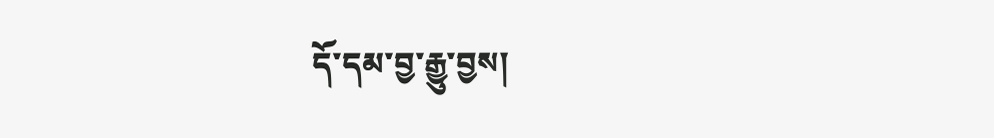དོ་དམ་བྱ་རྒྱུ་བྱས།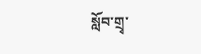སློབ་གྲྭ་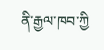ནི་རྒྱལ་ཁབ་ཀྱི